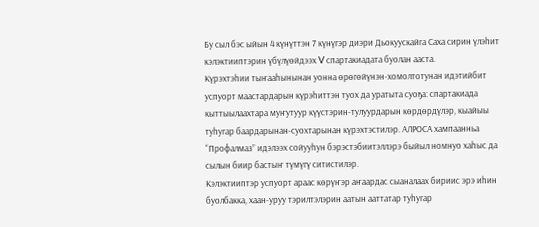Бу сыл бэс ыйын 4 күнүттэн 7 күнүгэр диэри Дьокуускайга Саха сирин үлэһит кэлэктииптэрин үбүлүөйдээх V спартакиадата буолан ааста.
Күрэхтэһии тыҥааһынынан уонна өрөгөйүнэн-хомолтотунан идэтийбит успуорт маастардарын күрэһиттэн туох да уратыта суоҕа: спартакиада кыттыылаахтара муҥутуур күүстэрин-тулуурдарын көрдөрдүлэр, кыайыы туһугар баардарынан-суохтарынан күрэхтэстилэр. АЛРОСА хампаанньа “Профалмаз” идэлээх сойууһун бэрэстэбиитэллэрэ быйыл номнуо хаһыс да сылын биир бастыҥ түмүгү ситистилэр.
Кэлэктииптэр успуорт араас көрүҥэр аҥаардас сыаналаах бириис эрэ иһин буолбакка, хаан-уруу тэрилтэлэрин аатын ааттатар туһугар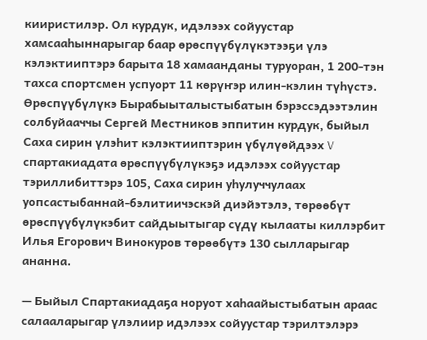кииристилэр. Ол курдук, идэлээх сойуустар хамсааһыннарыгар баар өрөспүүбүлүкэтээҕи үлэ кэлэктииптэрэ барыта 18 хамаанданы туруоран, 1 200-тэн тахса спортсмен успуорт 11 көрүҥэр илин-кэлин түһүстэ.
Өрөспүүбүлүкэ Бырабыыталыстыбатын бэрэссэдээтэлин солбуйааччы Сергей Местников эппитин курдук, быйыл Саха сирин үлэһит кэлэктииптэрин үбүлүөйдээх V спартакиадата өрөспүүбүлүкэҕэ идэлээх сойуустар тэриллибиттэрэ 105, Саха сирин уһулуччулаах уопсастыбаннай-бэлитиичэскэй диэйэтэлэ, төрөөбүт өрөспүүбүлүкэбит сайдыытыгар сүдү кылааты киллэрбит Илья Егорович Винокуров төрөөбүтэ 130 сылларыгар ананна.

— Быйыл Спартакиадаҕа норуот хаһаайыстыбатын араас салааларыгар үлэлиир идэлээх сойуустар тэрилтэлэрэ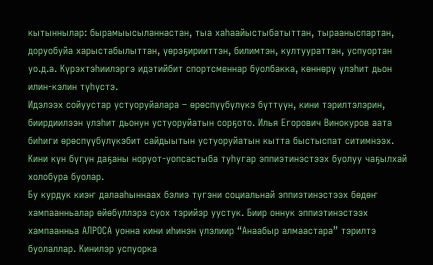кытыннылар: бырамыысыланнастан, тыа хаһаайыстыбатыттан, тырааныспартан, доруобуйа харыстабылыттан, үөрэҕирииттэн, билимтэн, култуураттан, успуортан уо.д.а. Күрэхтэһиилэргэ идэтийбит спортсменнар буолбакка, көннөрү үлэһит дьон илин-кэлин түһүстэ.
Идэлээх сойуустар устуоруйалара – өрөспүүбүлүкэ бүттүүн, кини тэрилтэлэрин, биирдиилээн үлэһит дьонун устуоруйатын сорҕото. Илья Егорович Винокуров аата биһиги өрөспүүбүлүкэбит сайдыытын устуоруйатын кытта быстыспат ситимнээх. Кини күн бүгүн даҕаны норуот-уопсастыба туһугар эппиэтинэстээх буолуу чаҕылхай холобура буолар.
Бу курдук киэҥ далааһыннаах бэлиэ түгэни социальнай эппиэтинэстээх бөдөҥ хампаанньалар өйөбүллэрэ суох тэрийэр уустук. Биир оннук эппиэтинэстээх хампаанньа АЛРОСА уонна кини иһинэн үлэлиир “Анаабыр алмаастара” тэрилтэ буолаллар. Кинилэр успуорка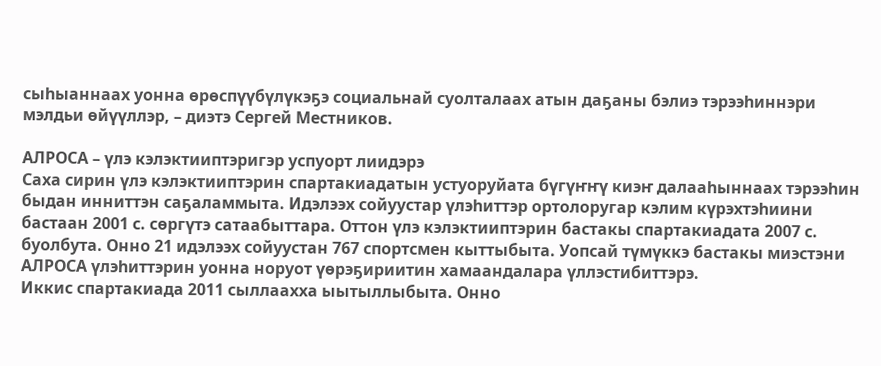сыһыаннаах уонна өрөспүүбүлүкэҕэ социальнай суолталаах атын даҕаны бэлиэ тэрээһиннэри мэлдьи өйүүллэр, – диэтэ Сергей Местников.

АЛРОСА – үлэ кэлэктииптэригэр успуорт лиидэрэ
Саха сирин үлэ кэлэктииптэрин спартакиадатын устуоруйата бүгүҥҥү киэҥ далааһыннаах тэрээһин быдан инниттэн саҕаламмыта. Идэлээх сойуустар үлэһиттэр ортолоругар кэлим күрэхтэһиини бастаан 2001 с. сөргүтэ сатаабыттара. Оттон үлэ кэлэктииптэрин бастакы спартакиадата 2007 с. буолбута. Онно 21 идэлээх сойуустан 767 спортсмен кыттыбыта. Уопсай түмүккэ бастакы миэстэни АЛРОСА үлэһиттэрин уонна норуот үөрэҕириитин хамаандалара үллэстибиттэрэ.
Иккис спартакиада 2011 сыллаахха ыытыллыбыта. Онно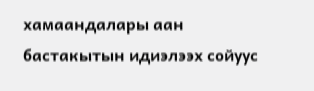хамаандалары аан бастакытын идиэлээх сойуус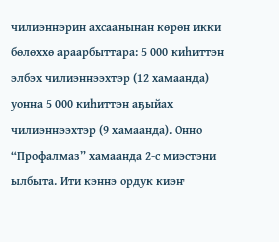чилиэннэрин ахсаанынан көрөн икки бөлөххө араарбыттара: 5 000 киһиттэн элбэх чилиэннээхтэр (12 хамаанда) уонна 5 000 киһиттэн аҕыйах чилиэннээхтэр (9 хамаанда). Онно “Профалмаз” хамаанда 2-с миэстэни ылбыта. Ити кэннэ ордук киэҥ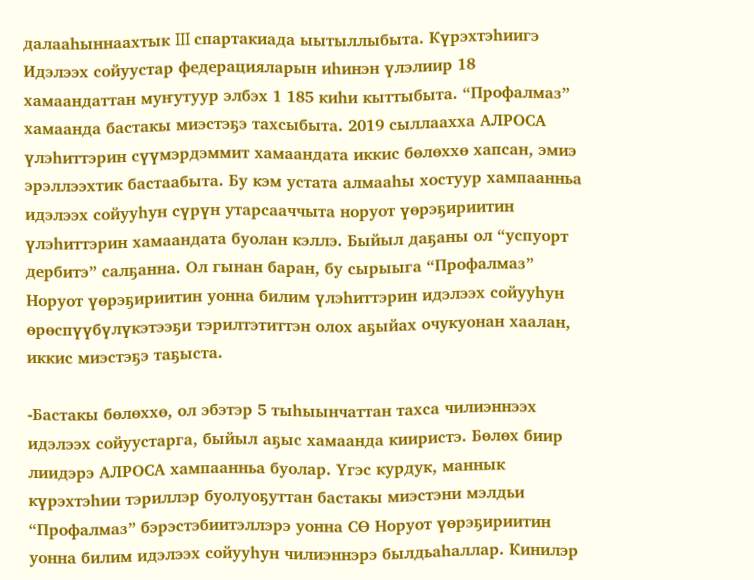далааһыннаахтык III спартакиада ыытыллыбыта. Күрэхтэһиигэ Идэлээх сойуустар федерацияларын иһинэн үлэлиир 18 хамаандаттан муҥутуур элбэх 1 185 киһи кыттыбыта. “Профалмаз” хамаанда бастакы миэстэҕэ тахсыбыта. 2019 сыллаахха АЛРОСА үлэһиттэрин сүүмэрдэммит хамаандата иккис бөлөххө хапсан, эмиэ эрэллээхтик бастаабыта. Бу кэм устата алмааһы хостуур хампаанньа идэлээх сойууһун сүрүн утарсааччыта норуот үөрэҕириитин үлэһиттэрин хамаандата буолан кэллэ. Быйыл даҕаны ол “успуорт дербитэ” салҕанна. Ол гынан баран, бу сырыыга “Профалмаз” Норуот үөрэҕириитин уонна билим үлэһиттэрин идэлээх сойууһун өрөспүүбүлүкэтээҕи тэрилтэтиттэн олох аҕыйах очукуонан хаалан, иккис миэстэҕэ таҕыста.

-Бастакы бөлөххө, ол эбэтэр 5 тыһыынчаттан тахса чилиэннээх идэлээх сойуустарга, быйыл аҕыс хамаанда кииристэ. Бөлөх биир лиидэрэ АЛРОСА хампаанньа буолар. Үгэс курдук, маннык күрэхтэһии тэриллэр буолуоҕуттан бастакы миэстэни мэлдьи “Профалмаз” бэрэстэбиитэллэрэ уонна СӨ Норуот үөрэҕириитин уонна билим идэлээх сойууһун чилиэннэрэ былдьаһаллар. Кинилэр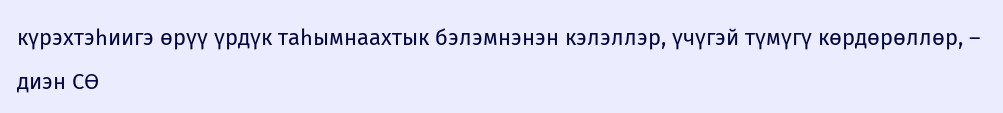күрэхтэһиигэ өрүү үрдүк таһымнаахтык бэлэмнэнэн кэлэллэр, үчүгэй түмүгү көрдөрөллөр, – диэн СӨ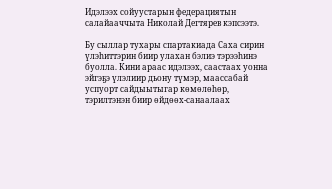Идэлээх сойуустарын федерациятын салайааччыта Николай Дегтярев кэпсээтэ.

Бу сыллар тухары спартакиада Саха сирин үлэһиттэрин биир улахан бэлиэ тэрээһинэ буолла. Кини араас идэлээх, саастаах уонна эйгэҕэ үлэлиир дьону түмэр, маассабай успуорт сайдыытыгар көмөлөһөр, тэрилтэнэн биир өйдөөх-санаалаах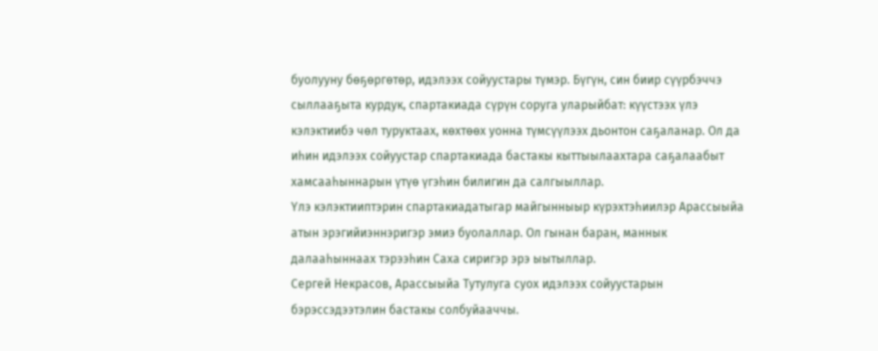буолууну бөҕөргөтөр, идэлээх сойуустары түмэр. Бүгүн, син биир сүүрбэччэ сыллааҕыта курдук, спартакиада сүрүн соруга уларыйбат: күүстээх үлэ кэлэктиибэ чөл туруктаах, көхтөөх уонна түмсүүлээх дьонтон саҕаланар. Ол да иһин идэлээх сойуустар спартакиада бастакы кыттыылаахтара саҕалаабыт хамсааһыннарын үтүө үгэһин билигин да салгыыллар.
Үлэ кэлэктииптэрин спартакиадатыгар майгынныыр күрэхтэһиилэр Арассыыйа атын эрэгийиэннэригэр эмиэ буолаллар. Ол гынан баран, маннык далааһыннаах тэрээһин Саха сиригэр эрэ ыытыллар.
Сергей Некрасов, Арассыыйа Тутулуга суох идэлээх сойуустарын бэрэссэдээтэлин бастакы солбуйааччы.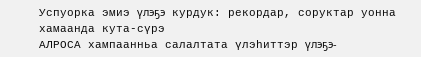Успуорка эмиэ үлэҕэ курдук: рекордар, соруктар уонна хамаанда кута-сүрэ
АЛРОСА хампаанньа салалтата үлэһиттэр үлэҕэ-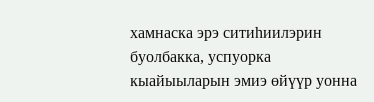хамнаска эрэ ситиһиилэрин буолбакка, успуорка кыайыыларын эмиэ өйүүр уонна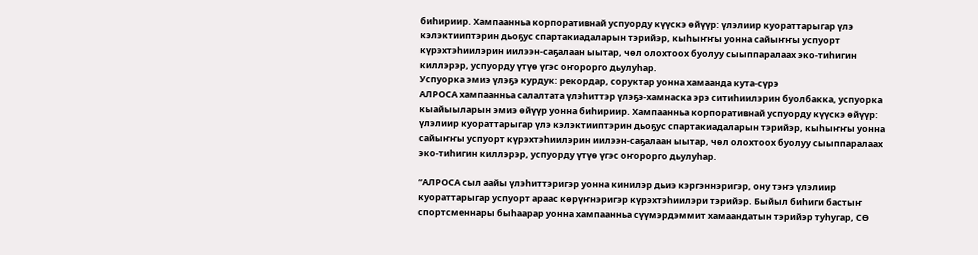биһириир. Хампаанньа корпоративнай успуорду күүскэ өйүүр: үлэлиир куораттарыгар үлэ кэлэктииптэрин дьоҕус спартакиадаларын тэрийэр, кыһыҥҥы уонна сайыҥҥы успуорт күрэхтэһиилэрин иилээн-саҕалаан ыытар, чөл олохтоох буолуу сыыппаралаах эко-тиһигин киллэрэр, успуорду үтүө үгэс оҥорорго дьулуһар.
Успуорка эмиэ үлэҕэ курдук: рекордар, соруктар уонна хамаанда кута-сүрэ
АЛРОСА хампаанньа салалтата үлэһиттэр үлэҕэ-хамнаска эрэ ситиһиилэрин буолбакка, успуорка кыайыыларын эмиэ өйүүр уонна биһириир. Хампаанньа корпоративнай успуорду күүскэ өйүүр: үлэлиир куораттарыгар үлэ кэлэктииптэрин дьоҕус спартакиадаларын тэрийэр, кыһыҥҥы уонна сайыҥҥы успуорт күрэхтэһиилэрин иилээн-саҕалаан ыытар, чөл олохтоох буолуу сыыппаралаах эко-тиһигин киллэрэр, успуорду үтүө үгэс оҥорорго дьулуһар.

“АЛРОСА сыл аайы үлэһиттэригэр уонна кинилэр дьиэ кэргэннэригэр, ону тэҥэ үлэлиир куораттарыгар успуорт араас көрүҥнэригэр күрэхтэһиилэри тэрийэр. Быйыл биһиги бастыҥ спортсменнары быһаарар уонна хампаанньа сүүмэрдэммит хамаандатын тэрийэр туһугар, СӨ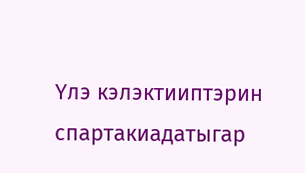Үлэ кэлэктииптэрин спартакиадатыгар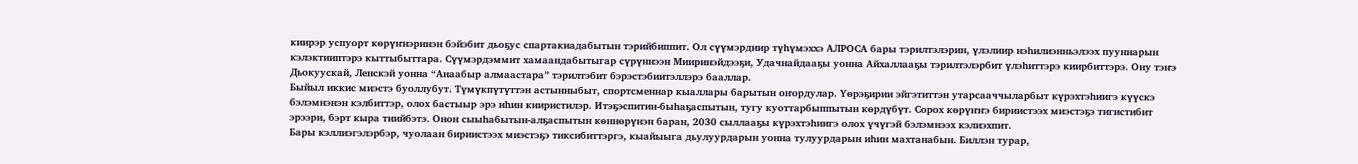киирэр успуорт көрүҥнэринэн бэйэбит дьоҕус спартакиадабытын тэрийбиппит. Ол сүүмэрдиир түһүмэххэ АЛРОСА бары тэрилтэлэрин, үлэлиир нэһилиэнньэлээх пууннарын кэлэктииптэрэ кыттыбыттара. Сүүмэрдэммит хамаандабытыгар сүрүннээн Мииринэйдээҕи, Удачнайдааҕы уонна Айхаллааҕы тэрилтэлэрбит үлэһиттэрэ киирбиттэрэ. Ону тэҥэ Дьокуускай, Ленскэй уонна “Анаабыр алмаастара” тэрилтэбит бэрэстэбиитэллэрэ бааллар.
Быйыл иккис миэстэ буоллубут. Түмүкпүтүттэн астынныбыт, спортсменнар кыаллары барытын оҥордулар. Үөрэҕирии эйгэтиттэн утарсааччыларбыт күрэхтэһиигэ күүскэ бэлэмнэнэн кэлбиттэр, олох бастыыр эрэ иһин кииристилэр. Итэҕэспитин-быһаҕаспытын, тугу куоттарбыппытын көрдүбүт. Сорох көрүҥҥэ бириистээх миэстэҕэ тигистибит эрээри, бэрт кыра тиийбэтэ. Онон сыыһабытын-алҕаспытын көннөрүнэн баран, 2030 сыллааҕы күрэхтэһиигэ олох үчүгэй бэлэмнээх кэлиэхпит.
Бары кэллиэгэлэрбэр, чуолаан бириистээх миэстэҕэ тиксибиттэргэ, кыайыыга дьулуурдарын уонна тулуурдарын иһин махтанабын. Биллэн турар,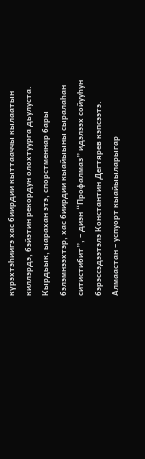күрэхтэһиигэ хас биирдии кыттааччы кылаатын киллэрдэ, бэйэтин рекордун олохтуурга дьулуста. Кырдьык, ыарахан этэ, спорстменнар бары бэлэмнээхтэр, хас биирдии кыайыыны сыралаһан ситистибит”, – диэн “Профалмаз” идэлээх сойууһун бэрэссэдээтэлэ Константин Дегтярев кэпсээтэ.
Алмаастан – успуорт кыайыыларыгар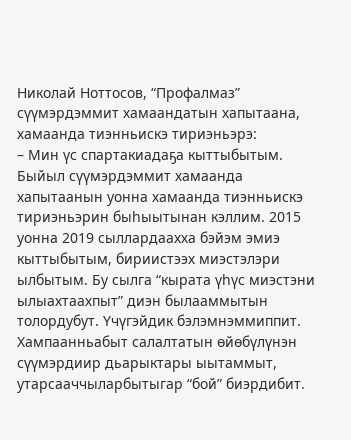Николай Ноттосов, “Профалмаз” сүүмэрдэммит хамаандатын хапытаана, хамаанда тиэнньискэ тириэньэрэ:
– Мин үс спартакиадаҕа кыттыбытым. Быйыл сүүмэрдэммит хамаанда хапытаанын уонна хамаанда тиэнньискэ тириэньэрин быһыытынан кэллим. 2015 уонна 2019 сыллардаахха бэйэм эмиэ кыттыбытым, бириистээх миэстэлэри ылбытым. Бу сылга “кырата үһүс миэстэни ылыахтаахпыт” диэн былааммытын толордубут. Үчүгэйдик бэлэмнэммиппит. Хампаанньабыт салалтатын өйөбүлүнэн сүүмэрдиир дьарыктары ыытаммыт, утарсааччыларбытыгар “бой” биэрдибит.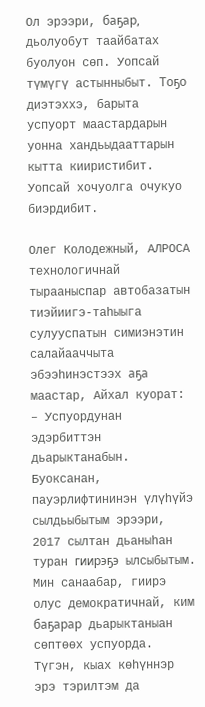Ол эрээри, баҕар, дьолуобут таайбатах буолуон сөп. Уопсай түмүгү астынныбыт. Тоҕо диэтэххэ, барыта успуорт маастардарын уонна хандьыдааттарын кытта кииристибит. Уопсай хочуолга очукуо биэрдибит.

Олег Колодежный, АЛРОСА технологичнай тырааныспар автобазатын тиэйиигэ-таһыыга сулууспатын симиэнэтин салайааччыта эбээһинэстээх аҕа маастар, Айхал куорат:
– Успуордунан эдэрбиттэн дьарыктанабын. Буоксанан, пауэрлифтининэн үлүһүйэ сылдьыбытым эрээри, 2017 сылтан дьаныһан туран гиирэҕэ ылсыбытым. Мин санаабар, гиирэ олус демократичнай, ким баҕарар дьарыктаныан сөптөөх успуорда. Түгэн, кыах көһүннэр эрэ тэрилтэм да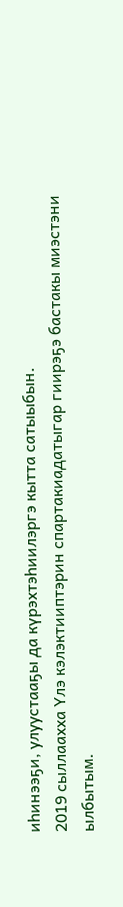иһинээҕи, улуустааҕы да күрэхтэһиилэргэ кытта сатыыбын.
2019 сыллаахха Үлэ кэлэктииптэрин спартакиадатыгар гиирэҕэ бастакы миэстэни ылбытым.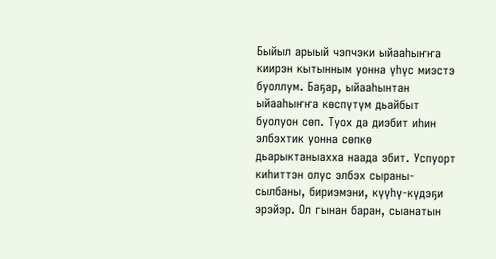Быйыл арыый чэпчэки ыйааһыҥҥа киирэн кытынным уонна үһүс миэстэ буоллум. Баҕар, ыйааһынтан ыйааһыҥҥа көспүтүм дьайбыт буолуон сөп. Туох да диэбит иһин элбэхтик уонна сөпкө дьарыктаныахха наада эбит. Успуорт киһиттэн олус элбэх сыраны-сылбаны, бириэмэни, күүһү-күдэҕи эрэйэр. Ол гынан баран, сыанатын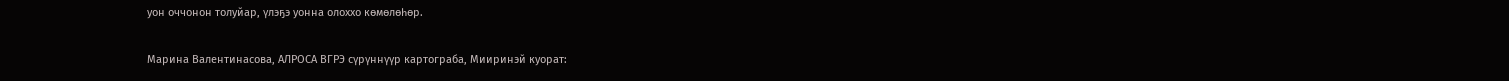уон оччонон толуйар, үлэҕэ уонна олоххо көмөлөһөр.

Марина Валентинасова, АЛРОСА ВГРЭ сүрүннүүр картограба, Мииринэй куорат: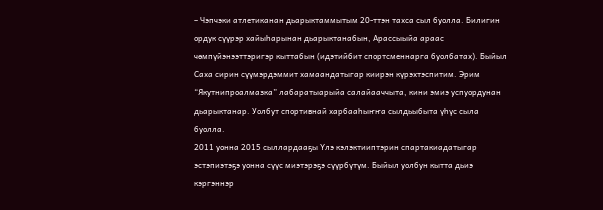– Чэпчэки атлетиканан дьарыктаммытым 20-ттэн тахса сыл буолла. Билигин ордук сүүрэр хайыһарынан дьарыктанабын, Арассыыйа араас чөмпүйэнээттэригэр кыттабын (идэтийбит спортсменнарга буолбатах). Быйыл Саха сирин сүүмэрдэммит хамаандатыгар киирэн күрэхтэспитим. Эрим “Якутнипроалмазка” лабаратыарыйа салайааччыта, кини эмиэ успуордунан дьарыктанар. Уолбут спортивнай харбааһыҥҥа сылдьыбыта үһүс сыла буолла.
2011 уонна 2015 сыллардааҕы Үлэ кэлэктииптэрин спартакиадатыгар эстэпиэтэҕэ уонна сүүс миэтэрэҕэ сүүрбүтүм. Быйыл уолбун кытта дьиэ кэргэннэр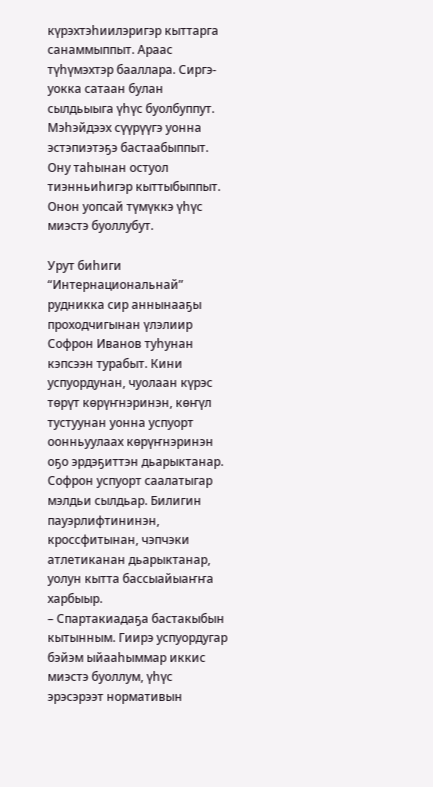күрэхтэһиилэригэр кыттарга санаммыппыт. Араас түһүмэхтэр бааллара. Сиргэ-уокка сатаан булан сылдьыыга үһүс буолбуппут. Мэһэйдээх сүүрүүгэ уонна эстэпиэтэҕэ бастаабыппыт. Ону таһынан остуол тиэнньиһигэр кыттыбыппыт. Онон уопсай түмүккэ үһүс миэстэ буоллубут.

Урут биһиги “Интернациональнай” рудникка сир аннынааҕы проходчигынан үлэлиир Софрон Иванов туһунан кэпсээн турабыт. Кини успуордунан, чуолаан күрэс төрүт көрүҥнэринэн, көҥүл тустуунан уонна успуорт оонньуулаах көрүҥнэринэн оҕо эрдэҕиттэн дьарыктанар. Софрон успуорт саалатыгар мэлдьи сылдьар. Билигин пауэрлифтининэн, кроссфитынан, чэпчэки атлетиканан дьарыктанар, уолун кытта бассыайыаҥҥа харбыыр.
– Спартакиадаҕа бастакыбын кытынным. Гиирэ успуордугар бэйэм ыйааһыммар иккис миэстэ буоллум, үһүс эрэсэрээт нормативын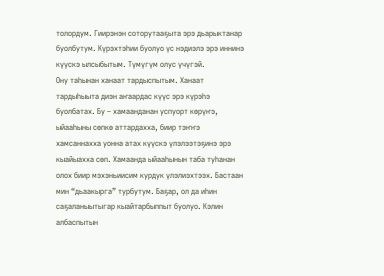толордум. Гиирэнэн соторутааҕыта эрэ дьарыктанар буолбутум. Күрэхтэһии буолуо үс нэдиэлэ эрэ иннинэ күүскэ ылсыбытым. Түмүгүм олус үчүгэй.
Ону таһынан ханаат тардыспытым. Ханаат тардыһыыта диэн аҥаардас күүс эрэ күрэһэ буолбатах. Бу – хамаанданан успуорт көрүҥэ, ыйааһыны сөпкө аттардахха, биир тэҥҥэ хамсаннахха уонна атах күүскэ үлэлээтэҕинэ эрэ кыайыахха сөп. Хамаанда ыйааһынын таба туһанан олох биир мэхэньиисим курдук үлэлиэхтээх. Бастаан мин “дьаакырга” турбутум. Баҕар, ол да иһин саҕаланыытыгар кыайтарбыппыт буолуо. Кэлин албаспытын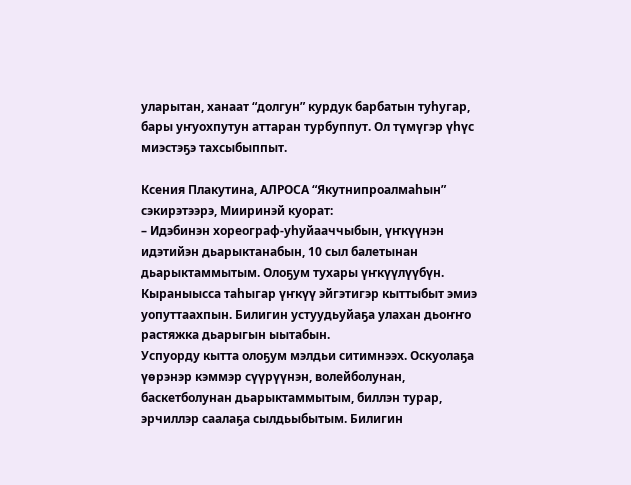уларытан, ханаат “долгун” курдук барбатын туһугар, бары уҥуохпутун аттаран турбуппут. Ол түмүгэр үһүс миэстэҕэ тахсыбыппыт.

Ксения Плакутина, АЛРОСА “Якутнипроалмаһын” сэкирэтээрэ, Мииринэй куорат:
– Идэбинэн хореограф-уһуйааччыбын, үҥкүүнэн идэтийэн дьарыктанабын, 10 сыл балетынан дьарыктаммытым. Олоҕум тухары үҥкүүлүүбүн. Кыраныысса таһыгар үҥкүү эйгэтигэр кыттыбыт эмиэ уопуттаахпын. Билигин устуудьуйаҕа улахан дьоҥҥо растяжка дьарыгын ыытабын.
Успуорду кытта олоҕум мэлдьи ситимнээх. Оскуолаҕа үөрэнэр кэммэр сүүрүүнэн, волейболунан, баскетболунан дьарыктаммытым, биллэн турар, эрчиллэр саалаҕа сылдьыбытым. Билигин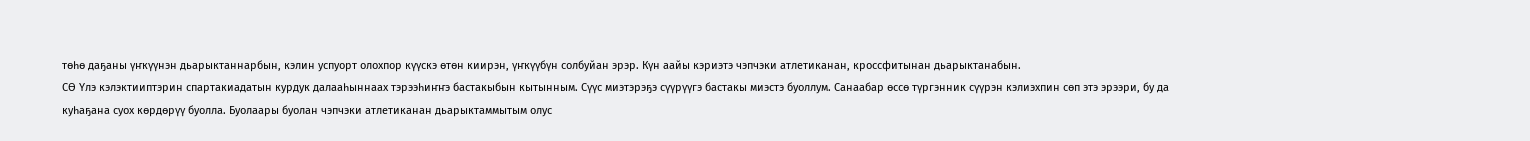төһө даҕаны үҥкүүнэн дьарыктаннарбын, кэлин успуорт олохпор күүскэ өтөн киирэн, үҥкүүбүн солбуйан эрэр. Күн аайы кэриэтэ чэпчэки атлетиканан, кроссфитынан дьарыктанабын.
СӨ Үлэ кэлэктииптэрин спартакиадатын курдук далааһыннаах тэрээһиҥҥэ бастакыбын кытынным. Сүүс миэтэрэҕэ сүүрүүгэ бастакы миэстэ буоллум. Санаабар өссө түргэнник сүүрэн кэлиэхпин сөп этэ эрээри, бу да куһаҕана суох көрдөрүү буолла. Буолаары буолан чэпчэки атлетиканан дьарыктаммытым олус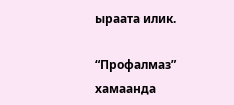ыраата илик.

“Профалмаз” хамаанда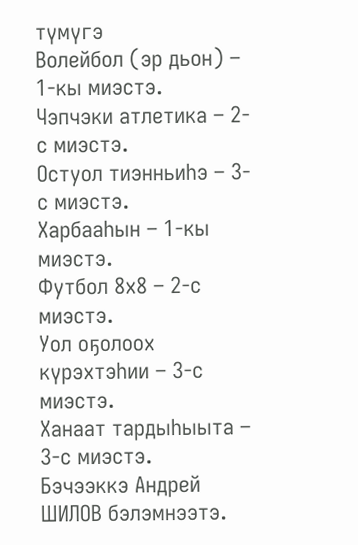түмүгэ
Волейбол (эр дьон) – 1-кы миэстэ.
Чэпчэки атлетика – 2-с миэстэ.
Остуол тиэнньиһэ – 3-с миэстэ.
Харбааһын – 1-кы миэстэ.
Футбол 8х8 – 2-с миэстэ.
Уол оҕолоох күрэхтэһии – 3-с миэстэ.
Ханаат тардыһыыта – 3-с миэстэ.
Бэчээккэ Андрей ШИЛОВ бэлэмнээтэ.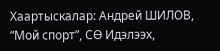Хаартыскалар: Андрей ШИЛОВ, “Мой спорт”, СӨ Идэлээх,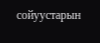сойуустарын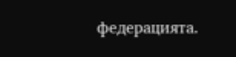федерацията.